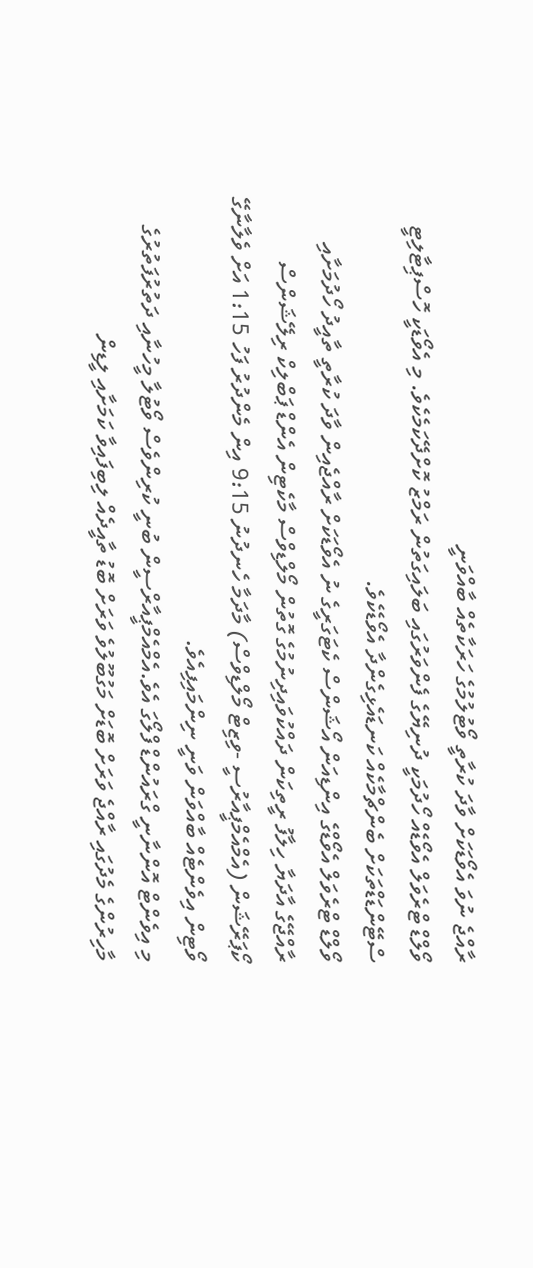ރާއްޖެ ނުވަ އެވޯޑަކަށް ވާދަ ކުރާތީ ވޯޓުލުމުގެ ހަރަކާތެއް ބާއްވަނީ
ވޯލްޑް ޓްރެވަލް އެވޯޑެއް ހޯދުމަކީ ދުނިޔޭގެ ފެންވަރުގައި ބަލައިގަތުން ރަމްޒު ކޮށްދޭކަމެކެވެ. މި އެވޯޑަކީ ހޮސްޕިޓާލިޓީ ސްޓޭންޑަޑްތަކަށް ބެންޗްމާކެއް ކަނޑައެޅިގެންދާ އެވޯޑެކެވެ.
ވޯލްޑް ޓްރެވަލް އެވޯޑްގެ އިންޑިއަން އޯޝަންސް ކެޓަގަރީގެ ނު އެވޯޑަކަށް ރާއްޖެއިން ވާދަ ކުރާތީ ތާއީދު ހޯދުމަށާއި ރާއްޖޭގެ އާދަޔާ ހިލާފު ރީތިކަން ދައްކުވައިދިނުމުގެ ގޮތުން މޯލްޑިވްސް މާކެޓިން އެންޑް ޕަބްލިކް ރިލޭޝަންސް ކޯޕަރޭޝަން (އެމްއެމްޕީއާރުސީ -ވިޒިޓް މޯލްޑިވްސް) މާދަމާ ހެނދުނު 9:15 އިން މެންދުރު ފަހު 1:15 އަށް ވެލާނާގޭ ވޯޓިން އިވެންޓެއް ބާއްވަން ވަނީ ނިންމައިފިއެވެ.
މި އިވެންޓް އޮންނާނީ ގްރައުންޑް ފްލޯގަ އެވެ.އެމްއެމްޕީއާރްސީން ބުނީ ކުރިންވެސް ވޯޓުލާ މީހުނާއި ދަތުރުފަތުރުގެ މާހިރުންގެ މެދުގައި ރާއްޖެ ވަރަށް ބޮޑަށް މަގުބޫލުވެ ވަރަށް ބޮޑު ތާއީދެއް ލިބިފައިވާ ކަމަށާއި ލީޑިން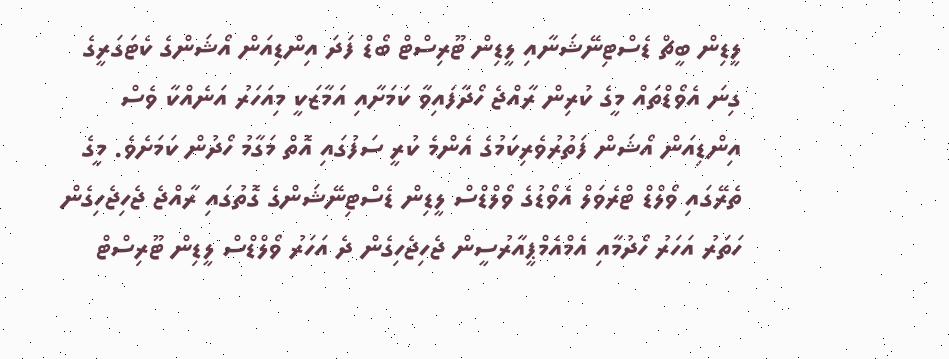ލީޑިން ބީޗް ޑެސްޓިނޭޝަނާއި ލީޑިން ޓޫރިސްޓް ބޯޑް ފަދަ އިންޑިއަން އޯޝަންގެ ކެޓަގަރީގެ ގިނަ އެވޯޑްތައް މީގެ ކުރިން ރާއްޖެ ހޯދާފައިވާ ކަމަށާއި އަމާޒަކީ މިއަހަރު އަނެއްކާ ވެސް އިންޑިއަން އޯޝަން ފަތުރުވެރިކަމުގެ އެންމެ ކުރީ ސަފުގައި އޮތް މަގާމު ހޯދުން ކަމަށެވެ. މީގެ ތެރޭގައި ވޯލްޑް ޓްރެވަލް އެވޯޑުގެ ވޯލްޑްސް ލީޑިން ޑެސްޓިނޭޝަންގެ ގޮތުގައި ރާއްޖެ ޖެހިޖެހިގެން ހަތަރު އަހަރު ހޯދުމާއި އެމްއެމްޕީއާރުސީން ޖެހިޖެހިގެން ދެ އަހަރު ވޯލްޑްސް ލީޑިން ޓޫރިސްޓް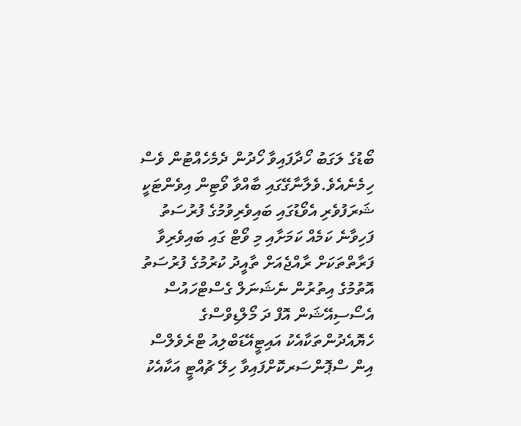ބޯޑުގެ ލަގަބު ހޯދާފައިވާ ހޯދުން ދެމެހެއްޓުން ވެސް ހިމެނެއެވެ.ވެލާނާގޭގައި ބާއްވާ ވޯޓިން އިވެންޓަކީ ޝަރަފުވެރި އެވޯޑުގައި ބައިވެރިވުމުގެ ފުރުސަތު ފަހިވާނެ ކަމެއް ކަމަށާއި މި ވޯޓް ގައި ބައިވެރިވާ ފަރާތްތަކަށް ރާއްޖެއަށް ތާއީދު ކުރުމުގެ ފުރުސަތު އޮތުމުގެ އިތުރުން ނެޝަނަލް ގެސްޓްހައުސް އެސޯސިއޭޝަން އޮފް ދަ މޯލްޑިވްސްގެ ހެޔޮއެދުންތަކާއެކު އައިޓީއޭޑަބްލިއު ޓްރެވެލްސް އިން ސްޕޮންސަރކޮށްފައިވާ ހިލޭ ޗުއްޓީ އަކާއެކު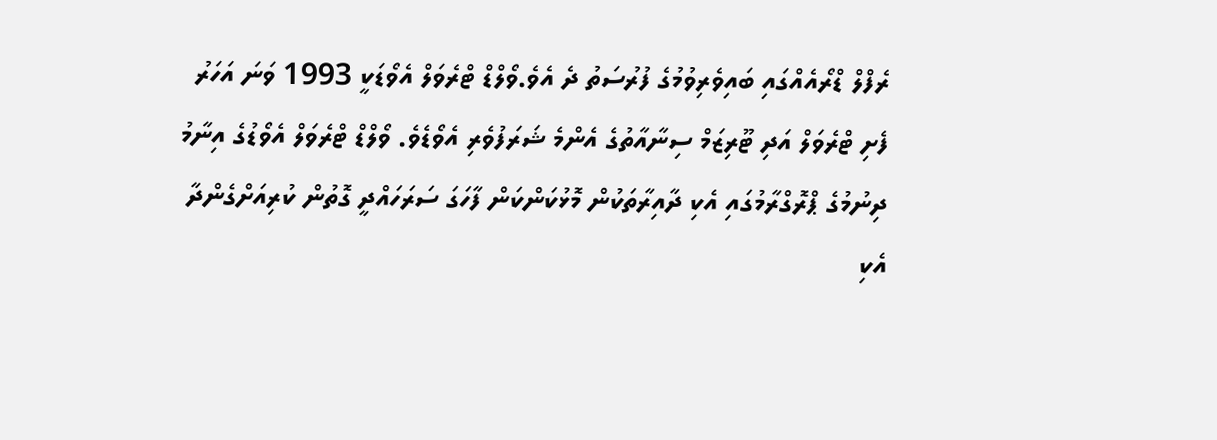ރެފްލް ޑްރޯއެއްގައި ބައިވެރިވުމުގެ ފުރުސަތު ދެ އެވެ.ވޯލްޑް ޓްރެވަލް އެވޯޑަކީ 1993 ވަނަ އަހަރު ފެށި ޓްރެވަލް އަދި ޓޫރިޒަމް ސިނާއާތުގެ އެންމެ ޝަރަފުވެރި އެވޯޑެވެ. ވޯލްޑް ޓްރެވަލް އެވޯޑުގެ އިނާމު ދިނުމުގެ ޕްރޮގްރާމުގައި އެކި ދާއިރާތަކުން މޮޅުކަންކަން ފާހަގަ ސަރަހައްދީ ގޮތުން ކުރިއަށްގެންދާ އެކި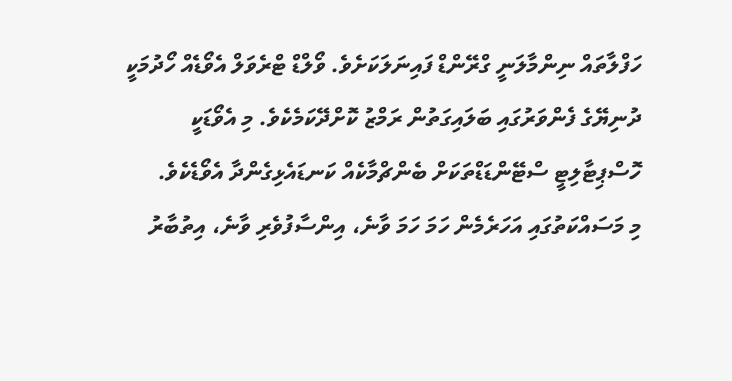ހަފްލާތައް ނިންމާލަނީ ގްރޭންޑް ފައިނަލަކަށެވެ. ވޯލްޑް ޓްރެވަލް އެވޯޑެއް ހޯދުމަކީ ދުނިޔޭގެ ފެންވަރުގައި ބަލައިގަތުން ރަމްޒު ކޮށްދޭކަމެކެވެ. މި އެވޯޑަކީ ހޮސްޕިޓާލިޓީ ސްޓޭންޑަޑްތަކަށް ބެންޗްމާކެއް ކަނޑައެޅިގެންދާ އެވޯޑެކެވެ.
މި މަސައްކަތުގައި އަހަރެމެން ހަމަ ހަމަ ވާނެ، އިންސާފުވެރި ވާނެ، އިތުބާރު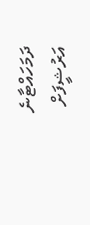ދަމަހައްޓާނެ
އަރުޝީފަށް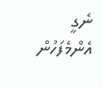ނެގީ
އެންމެފަހުން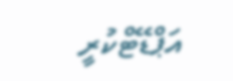އަޕްޑޭޓްކުރީ